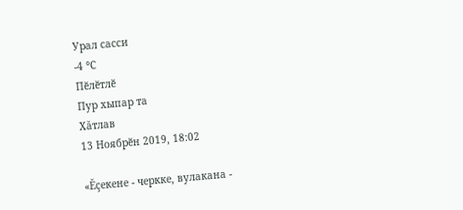Урал сасси
-4 °С
Пӗлӗтлӗ
Пур хыпар та
Хăтлав
13 Ноябрӗн 2019, 18:02

«Ĕçекене - черкке, вулакана -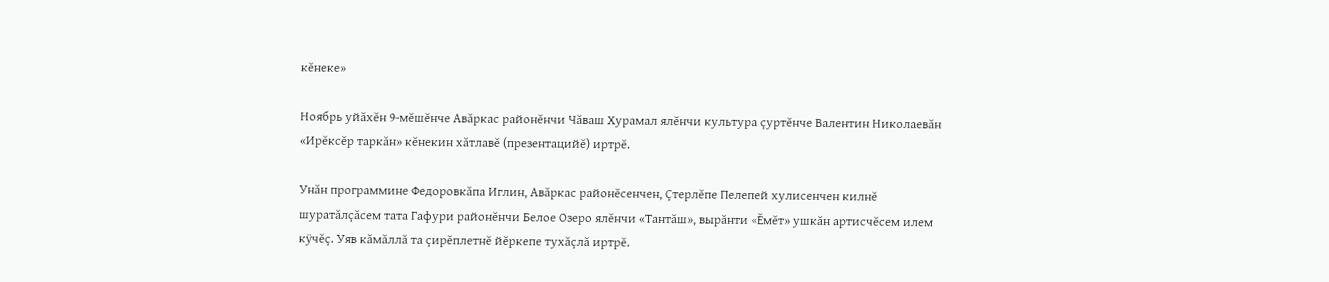кĕнеке»

Ноябрь уйăхĕн 9-мĕшĕнче Авăркас районĕнчи Чăваш Хурамал ялĕнчи культура çуртĕнче Валентин Николаевăн «Ирĕксĕр таркăн» кĕнекин хăтлавĕ (презентацийĕ) иртрĕ.

Унăн программине Федоровкăпа Иглин, Авăркас районĕсенчен, Çтерлĕпе Пелепей хулисенчен килнĕ шуратăлçăсем тата Гафури районĕнчи Белое Озеро ялĕнчи «Тантăш», вырăнти «Ĕмĕт» ушкăн артисчĕсем илем кÿчĕç. Уяв кăмăллă та çирĕплетнĕ йĕркепе тухăçлă иртрĕ.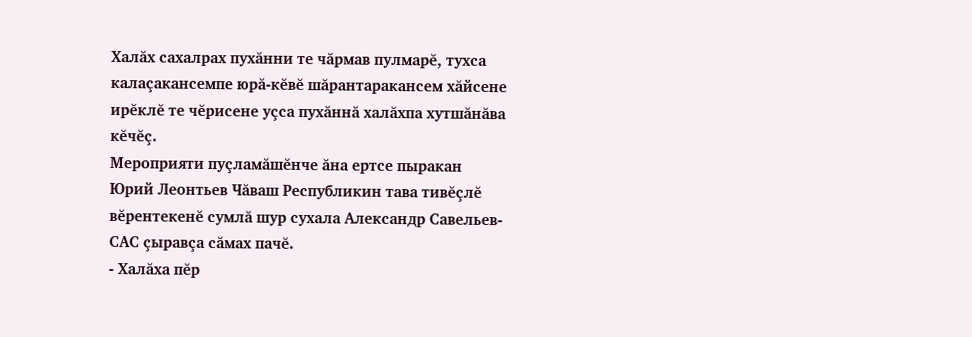Халăх сахалрах пухăнни те чăрмав пулмарĕ, тухса калаçакансемпе юрă-кĕвĕ шăрантаракансем хăйсене ирĕклĕ те чĕрисене уçса пухăннă халăхпа хутшăнăва кĕчĕç.
Мероприяти пуçламăшĕнче ăна ертсе пыракан Юрий Леонтьев Чăваш Республикин тава тивĕçлĕ вĕрентекенĕ сумлă шур сухала Александр Савельев-САС çыравçа сăмах пачĕ.
- Халăха пĕр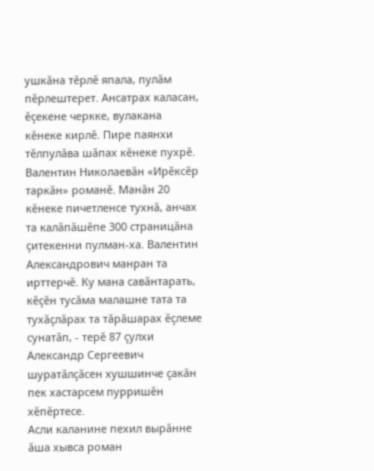ушкăна тĕрлĕ япала, пулăм пĕрлештерет. Ансатрах каласан, ĕçекене черкке, вулакана кĕнеке кирлĕ. Пире паянхи тĕлпулăва шăпах кĕнеке пухрĕ. Валентин Николаевăн «Ирĕксĕр таркăн» романĕ. Манăн 20 кĕнеке пичетленсе тухнă, анчах та калăпăшĕпе 300 страницăна çитекенни пулман-ха. Валентин Александрович манран та ирттерчĕ. Ку мана савăнтарать, кĕçĕн тусăма малашне тата та тухăçлăрах та тăрăшарах ĕçлеме сунатăп, - терĕ 87 çулхи Александр Сергеевич шуратăлçăсен хушшинче çакăн пек хастарсем пурришĕн хĕпĕртесе.
Асли каланине пехил вырăнне ăша хывса роман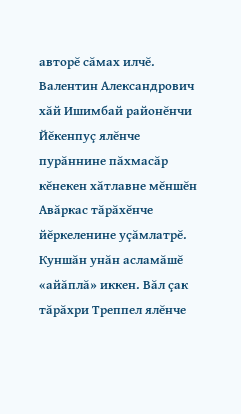авторĕ сăмах илчĕ. Валентин Александрович хăй Ишимбай районĕнчи Йĕкенпуç ялĕнче пурăннине пăхмасăр кĕнекен хăтлавне мĕншĕн Авăркас тăрăхĕнче йĕркеленине уçăмлатрĕ. Куншăн унăн асламăшĕ «айăплă» иккен. Вăл çак тăрăхри Треппел ялĕнче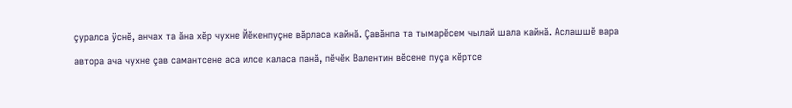çуралса ÿснĕ, анчах та ăна хĕр чухне Йĕкенпуçне вăрласа кайнă. Çавăнпа та тымарĕсем чылай шала кайнă. Аслашшĕ вара автора ача чухне çав самантсене аса илсе каласа панă, пĕчĕк Валентин вĕсене пуçа кĕртсе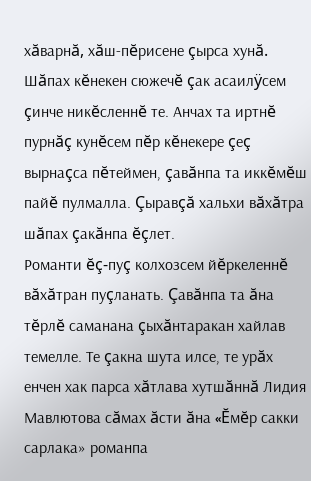хăварнă, хăш-пĕрисене çырса хунă. Шăпах кĕнекен сюжечĕ çак асаилÿсем çинче никĕсленнĕ те. Анчах та иртнĕ пурнăç кунĕсем пĕр кĕнекере çеç вырнаçса пĕтеймен, çавăнпа та иккĕмĕш пайĕ пулмалла. Çыравçă хальхи вăхăтра шăпах çакăнпа ĕçлет.
Романти ĕç-пуç колхозсем йĕркеленнĕ вăхăтран пуçланать. Çавăнпа та ăна тĕрлĕ саманана çыхăнтаракан хайлав темелле. Те çакна шута илсе, те урăх енчен хак парса хăтлава хутшăннă Лидия Мавлютова сăмах ăсти ăна «Ĕмĕр сакки сарлака» романпа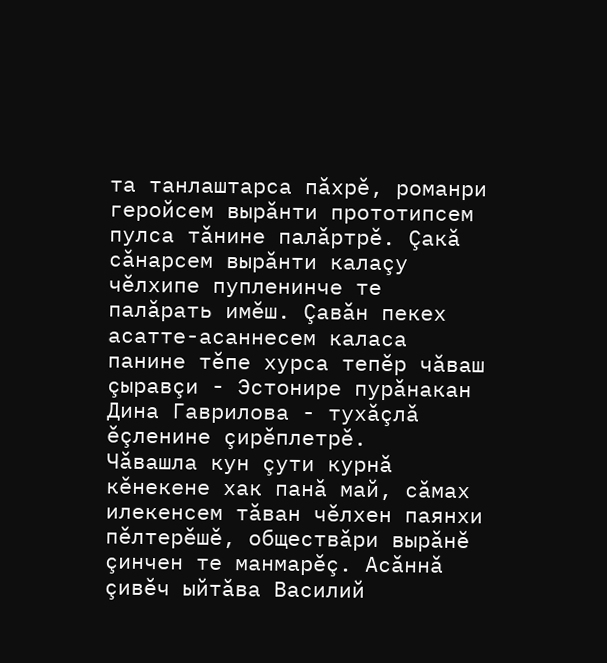та танлаштарса пăхрĕ, романри геройсем вырăнти прототипсем пулса тăнине палăртрĕ. Çакă сăнарсем вырăнти калаçу чĕлхипе пупленинче те палăрать имĕш. Çавăн пекех асатте-асаннесем каласа панине тĕпе хурса тепĕр чăваш çыравçи - Эстонире пурăнакан Дина Гаврилова - тухăçлă ĕçленине çирĕплетрĕ.
Чăвашла кун çути курнă кĕнекене хак панă май, сăмах илекенсем тăван чĕлхен паянхи пĕлтерĕшĕ, обществăри вырăнĕ çинчен те манмарĕç. Асăннă çивĕч ыйтăва Василий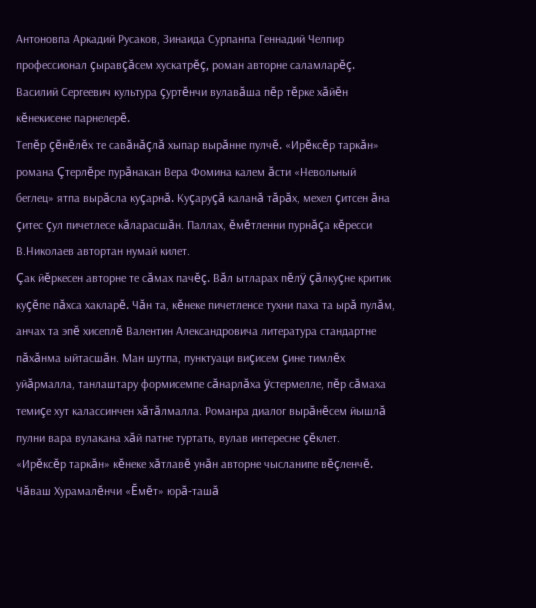Антоновпа Аркадий Русаков, Зинаида Сурпанпа Геннадий Челпир профессионал çыравçăсем хускатрĕç, роман авторне саламларĕç. Василий Сергеевич культура çуртĕнчи вулавăша пĕр тĕрке хăйĕн кĕнекисене парнелерĕ.
Тепĕр çĕнĕлĕх те савăнăçлă хыпар вырăнне пулчĕ. «Ирĕксĕр таркăн» романа Çтерлĕре пурăнакан Вера Фомина калем ăсти «Невольный беглец» ятпа вырăсла куçарнă. Куçаруçă каланă тăрăх, мехел çитсен ăна çитес çул пичетлесе кăларасшăн. Паллах, ĕмĕтленни пурнăçа кĕресси В.Николаев автортан нумай килет.
Çак йĕркесен авторне те сăмах пачĕç. Вăл ытларах пĕлÿ çăлкуçне критик куçĕпе пăхса хакларĕ. Чăн та, кĕнеке пичетленсе тухни паха та ырă пулăм, анчах та эпĕ хисеплĕ Валентин Александровича литература стандартне пăхăнма ыйтасшăн. Ман шутпа, пунктуаци виçисем çине тимлĕх уйăрмалла, танлаштару формисемпе сăнарлăха ÿстермелле, пĕр сăмаха темиçе хут калассинчен хăтăлмалла. Романра диалог вырăнĕсем йышлă пулни вара вулакана хăй патне туртать, вулав интересне çĕклет.
«Ирĕксĕр таркăн» кĕнеке хăтлавĕ унăн авторне чысланипе вĕçленчĕ. Чăваш Хурамалĕнчи «Ĕмĕт» юрă-ташă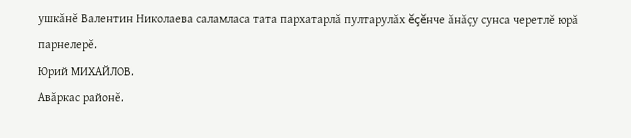ушкăнĕ Валентин Николаева саламласа тата пархатарлă пултарулăх ĕçĕнче ăнăçу сунса черетлĕ юрă парнелерĕ.
Юрий МИХАЙЛОВ.
Авăркас районĕ.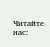Читайте нас: